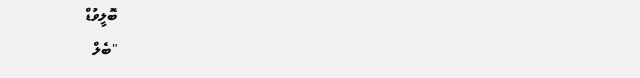ބޮލީވުޑް
"ބެލް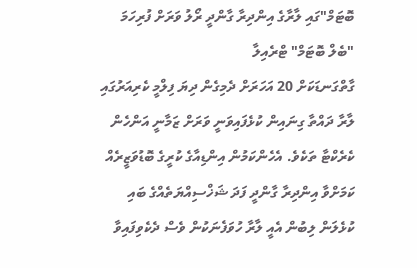ބޮޓަމް"ގައި ލާރާގެ އިންދިރާ ގާންދީ ރޯލު ވަރަށް ފުރިހަމަ
"ބެލް ބޮޓަމް" ޓްރެއިލާ
ގާތްގަނޑަކަށް 20 އަހަރަށް ދެމިގެން ދިޔަ ފިލްމީ ކެރިއަރުގައި ލާރާ ދައްތާ ގިނައިން ކުޅެފައިވަނީ ވަރަށް ޒަމާނީ އަންހެން ކެރެކްޓާ ތަކެވެ. އެހެންކަމުން އިންޑިއާގެ ކުރީގެ ބޮޑުވަޒީރެއް ކަމަށްވާ އިންދިރާ ގާންދީ ފަދަ ޝަޚްސިއްޔަތެއްގެ ބައި ކުޅެލަން ލިބުން އެއީ ލާރާ ހުވަފެނަކުން ވެސް ދެކެވިފައިވާ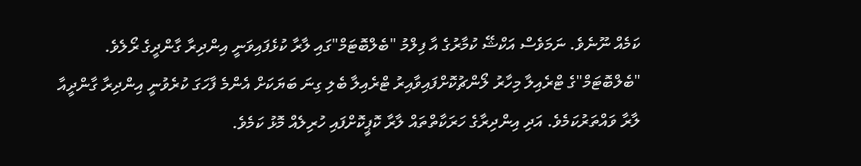ކަމެއް ނޫނެވެ. ނަމަވެސް އަކްޝޭ ކުމާރުގެ އާ ފިލްމު "ބެލްބޮޓަމް"ގައި ލާރާ ކުޅެފައިވަނީ އިންދިރާ ގާންދީގެ ރޯލެވެ.
"ބެލްބޮޓަމް"ގެ ޓްރެއިލާ މިހާރު ލޯންޗުކޮށްފައިވާއިރު ޓްރެއިލާ ބެލި ގިނަ ބަޔަކަށް އެންމެ ފާހަގަ ކުރެވުނީ އިންދިރާ ގާންދީއާ ލާރާ ވައްތަރުކަމެވެ. އަދި އިންދިރާގެ ހަރަކާތްތައް ލާރާ ކޮޕީކޮށްފައި ހުރިލެއް މޮޅު ކަމެވެ.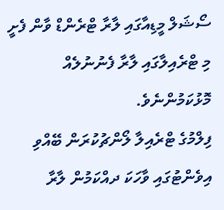ސޯޝަލް މީޑިއާގައި ލާރާ ޓްރެންޑް ވާން ފެށީ މި ޓްރެއިލާގައި ލާރާ ފެނުނުލެއް މޮޅުކަމުންނެވެ.
ފިލްމުގެ ޓްރެއިލާ ލޯންޗުކުރަން ބޭއްވި އިވެންޓުގައި ވާހަކަ ދއްކަމުން ލާރާ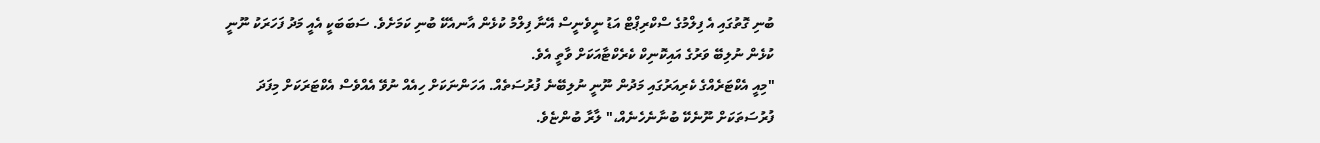ބުނި ގޮތުގައި އެ ފިލްމުގެ ސްކްރިޕްޓް އަޑު ނީވެނީސް އޭނާ ފިލްމު ކުޅެން އާނއެކޭ ބުނި ކަމަށެވެ. ސަބަބަކީ އެއީ މަދު ފަހަރަކު ނޫނީ ކުޅެން ނުލިބޭ ވަރުގެ އައިކޮނިކް ކެރެކްޓާއަކަށް ވާތީ އެވެ.
"މިއީ އެކްޓަރެއްގެ ކެރިއަރުގައި މަދުން ނޫނީ ނުލިބޭނެ ފުރުސަތެއް. އަހަންނަކަށް ހިއެއް ނުވޭ އެއްވެސް އެކްޓަރަކަށް މިފަދަ ފުރުސަތަކަށް ނޫނެކޭ ބުނާނެހެނެއް،" ލާރާ ބުންޏެވެ.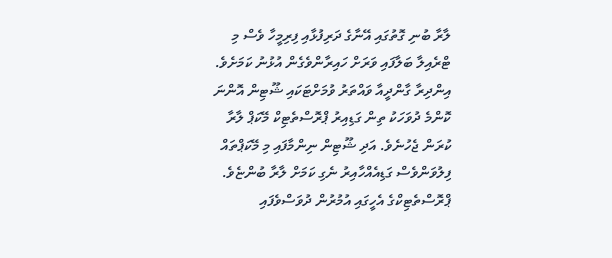ލާރާ ބުނި ގޮތުގައި އޭނާގެ ދަރިފުޅާއި ފިރިމީހާ ވެސް މި ޓްރެއިލާ ބަލާފައި ވަރަށް ހައިރާންވެގެން އުޅުނު ކަމަށެވެ.
އިންދިރާ ގާންދީއާ ވައްތަރު ވުމަށްޓަކައި ޝޫޓިން އޮންނަ ކޮންމެ ދުވަހަކު ތިން ގަޑިއިރު ޕްރޮސްތެޓިކް މޭކަޕް ލާރާ ކުރަން ޖެހުނެވެ. އަދި ޝޫޓިން ނިންމާފައި މި މޭކަޕްތައް ފިލުވަންވެސް ގަޑިއެއްހާއިރު ނެގި ކަމަށް ލާރާ ބުންޏެވެ.
ޕްރޮސްތެޓިކްގެ އެހީގައި އުމުރުން ދުވަސްވެފައި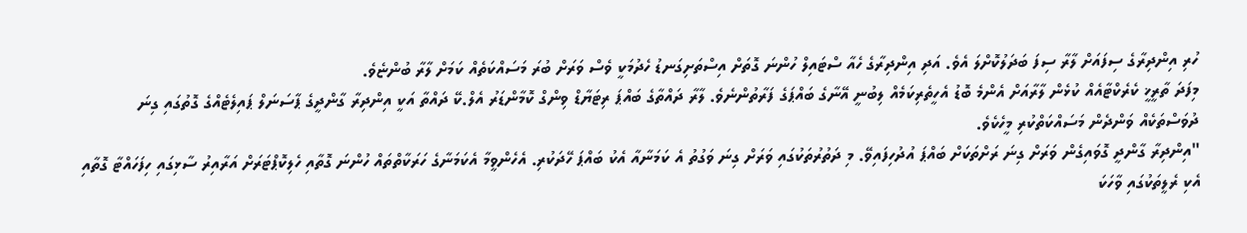ހުރި އިންދިރާގެ ސިފައަށް ލާރާ ސިފަ ބަދަލުކޮށްލަ އެވެ. އަދި އިންދިރާގެ ހެއާ ސްޓައިލް ހުންނަ ގޮތަށް އިސްތަށިގަނޑު ހެދުމަކީ ވެސް ވަރަށް ބުރަ މަސައްކަތެއް ކަމަށް ލާރާ ބުންޏެވެ.
މިފަދަ ތާރީޚީ ކެރެކްޓާއެއް ކުޅެން ލާރާއަށް އެންމެ ބޮޑު އެހީތެރިކަމެއް ލިބުނީ އޭނާގެ ބައްޕަގެ ފަރާތުންނެވެ. ލާރާ ދައްތާގެ ބައްޕަ ރިޓަޔާޑް ވިންގް ކޮމާންޑަރު އެލް.ކޭ ދައްތާ އަކީ އިންދިރާ ގާންދީގެ ޕާސަނަލް ޕައިލެޓެއްގެ ގޮތުގައި ގިނަ ދުވަސްތަކެއް ވަންދެން މަސައްކަތްކުރި މީހެކެވެ.
"އިންދިރާ ގާންދީ ގޮވައިގެން ވަރަށް ގިނަ ރަށްތަކަށް ބައްޕަ އުދުހިފައިވޭ. މި ދަތުރުތަކުގައި ވަރަށް ގިނަ ވަގުތު އެ ކަމަނާއާ އެކު ބައްޕަ ހޭދަކުރި. އެހެންވީމާ އެކަމަނާގެ ހަރަކާތްތައް ހުންނަ ގޮތާއި ހެލިކޮޕްޓަރަށް އަރާއިރު ސާޅިގައި ހިފަހައްޓާ ގޮތާއި އެކި ރެލީތަކުގައި ވާހަކަ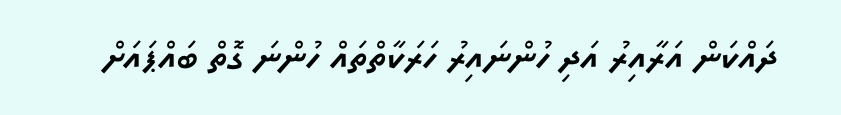ދައްކަން އަރާއިރު އަދި ހުންނައިރު ހަރަކާތްތައް ހުންނަ ގޮތް ބައްޕައަށް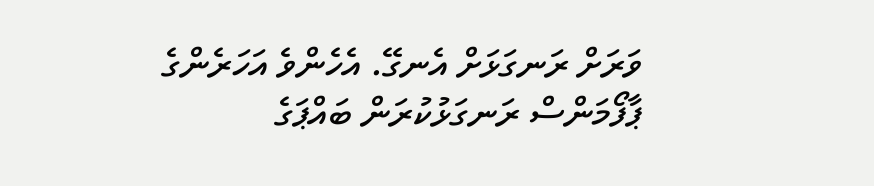ވަރަށް ރަނގަޅަށް އެނގޭ. އެހެންވެ އަހަރެންގެ ޕާފޯމަންސް ރަނގަޅުކުރަން ބައްޕަގެ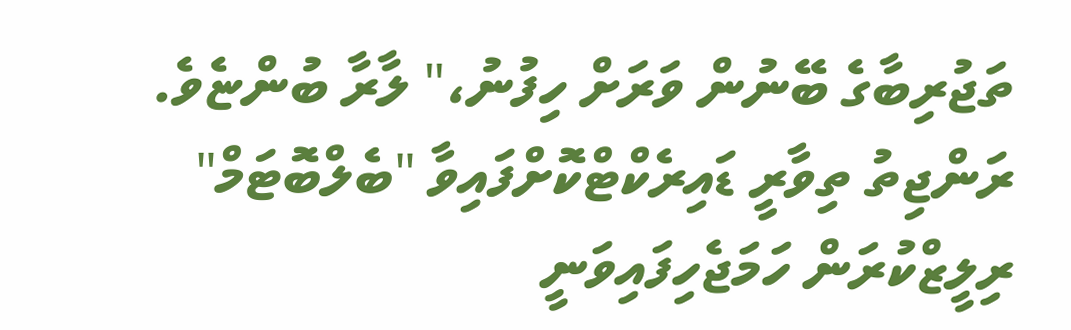ތަޖުރިބާގެ ބޭނުން ވަރަށް ހިފުނު،" ލާރާ ބުންޏެވެ.
ރަންޖިތު ތިވާރީ ޑައިރެކްޓްކޮށްފައިވާ "ބެލްބޮޓަމް" ރިލީޒްކުރަން ހަމަޖެހިފައިވަނީ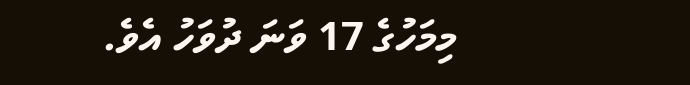މިމަހުގެ 17 ވަނަ ދުވަހު އެވެ.